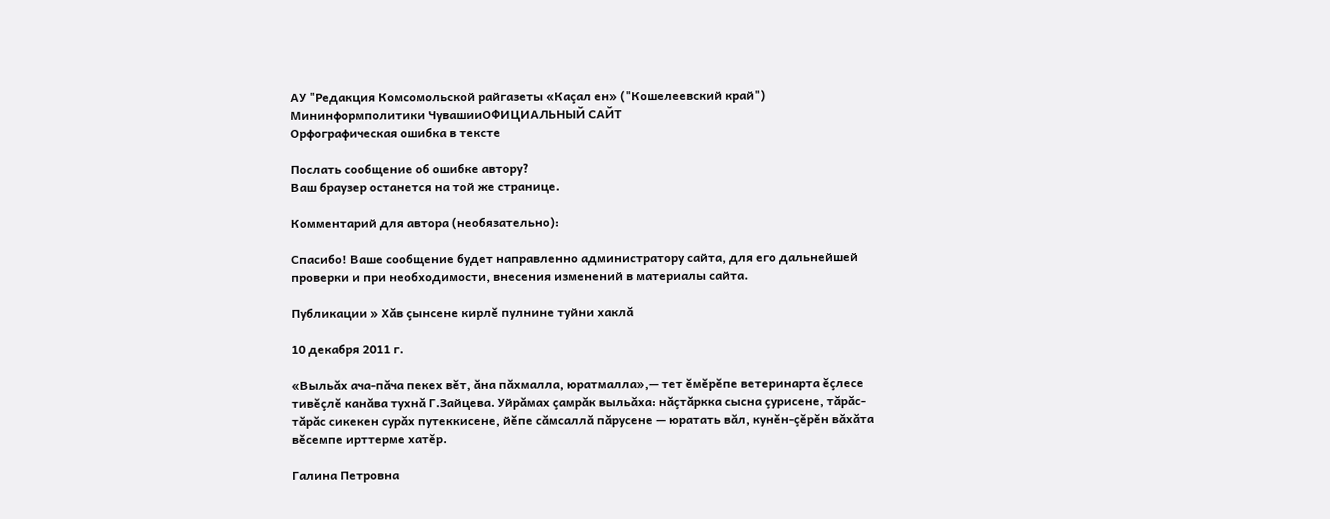АУ "Редакция Комсомольской райгазеты «Каçал ен» ("Кошелеевский край") Мининформполитики ЧувашииОФИЦИАЛЬНЫЙ САЙТ
Орфографическая ошибка в тексте

Послать сообщение об ошибке автору?
Ваш браузер останется на той же странице.

Комментарий для автора (необязательно):

Спасибо! Ваше сообщение будет направленно администратору сайта, для его дальнейшей проверки и при необходимости, внесения изменений в материалы сайта.

Публикации » Хăв çынсене кирлĕ пулнине туйни хаклă

10 декабря 2011 г.

«Выльăх ача-пăча пекех вĕт, ăна пăхмалла, юратмалла»,— тет ĕмĕрĕпе ветеринарта ĕçлесе тивĕçлĕ канăва тухнă Г.Зайцева. Уйрăмах çамрăк выльăха: нăçтăркка сысна çурисене, тăрăс-тăрăс сикекен сурăх путеккисене, йĕпе сăмсаллă пăрусене — юратать вăл, кунĕн-çĕрĕн вăхăта вĕсемпе ирттерме хатĕр.

Галина Петровна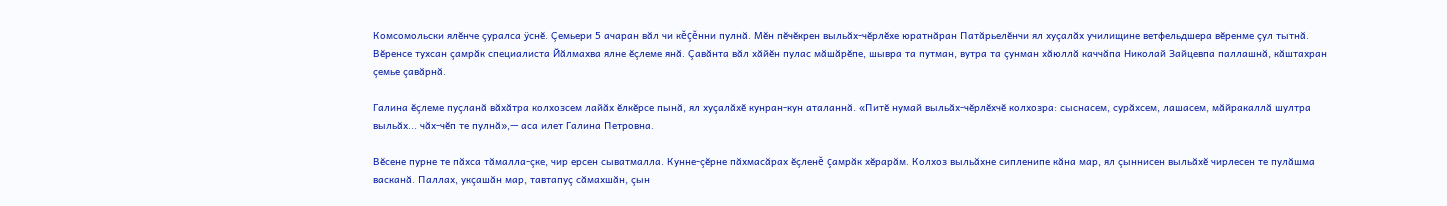Комсомольски ялĕнче çуралса ÿснĕ. Çемьери 5 ачаран вăл чи кĕçĕнни пулнă. Мĕн пĕчĕкрен выльăх-чĕрлĕхе юратнăран Патăрьелĕнчи ял хуçалăх училищине ветфельдшера вĕренме çул тытнă. Вĕренсе тухсан çамрăк специалиста Йăлмахва ялне ĕçлеме янă. Çавăнта вăл хăйĕн пулас мăшăрĕпе, шывра та путман, вутра та çунман хăюллă каччăпа Николай Зайцевпа паллашнă, кăштахран çемье çавăрнă.

Галина ĕçлеме пуçланă вăхăтра колхозсем лайăх ĕлкĕрсе пынă, ял хуçалăхĕ кунран-кун аталаннă. «Питĕ нумай выльăх-чĕрлĕхчĕ колхозра: сыснасем, сурăхсем, лашасем, мăйракаллă шултра выльăх... чăх-чĕп те пулнă»,— аса илет Галина Петровна.

Вĕсене пурне те пăхса тăмалла-çке, чир ерсен сыватмалла. Кунне-çĕрне пăхмасăрах ĕçленĕ çамрăк хĕрарăм. Колхоз выльăхне сипленипе кăна мар, ял çыннисен выльăхĕ чирлесен те пулăшма васканă. Паллах, укçашăн мар, тавтапуç сăмахшăн, çын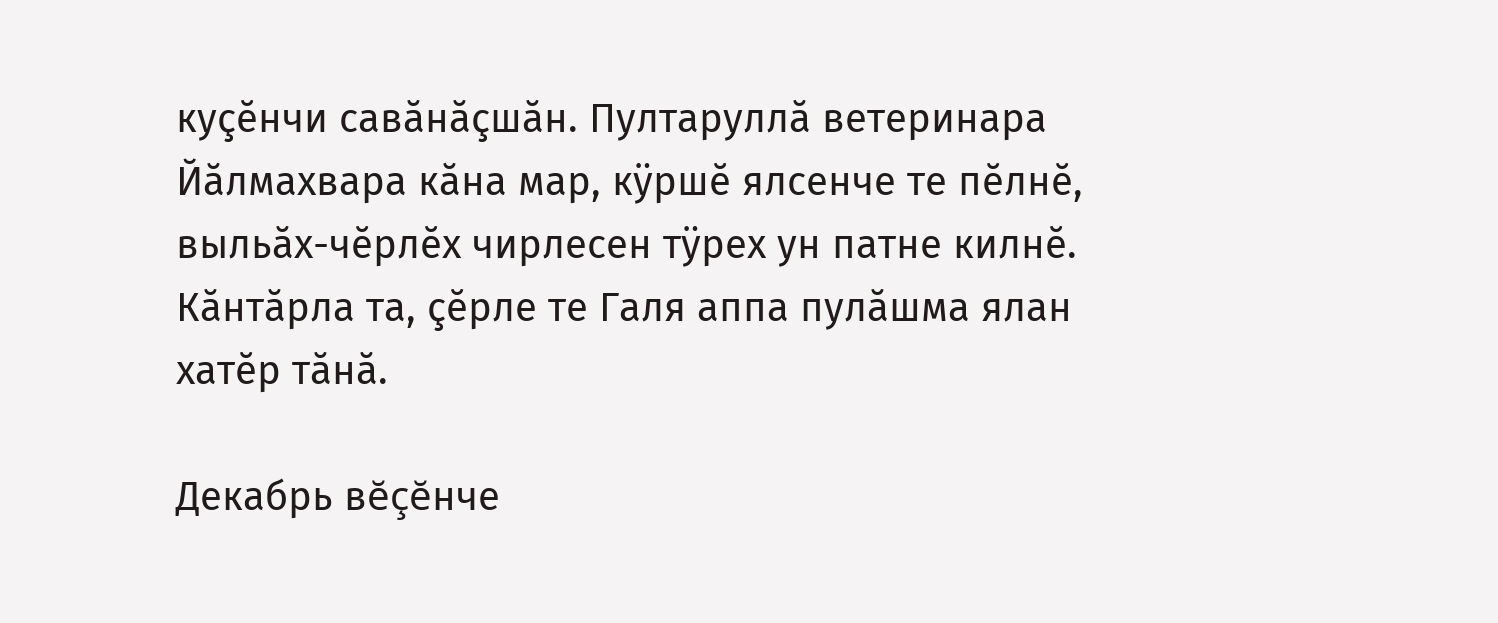куçĕнчи савăнăçшăн. Пултаруллă ветеринара Йăлмахвара кăна мар, кÿршĕ ялсенче те пĕлнĕ, выльăх-чĕрлĕх чирлесен тÿрех ун патне килнĕ. Кăнтăрла та, çĕрле те Галя аппа пулăшма ялан хатĕр тăнă.

Декабрь вĕçĕнче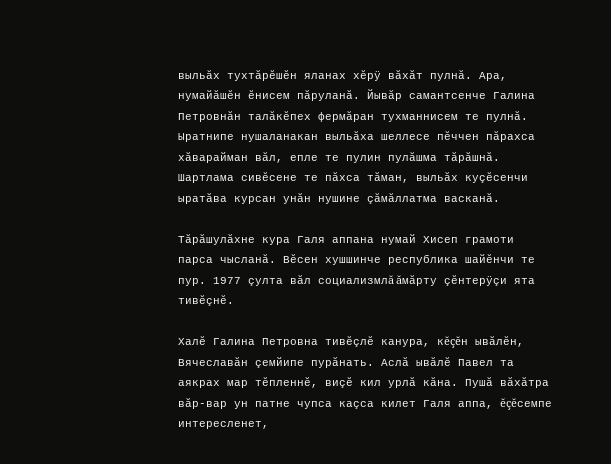выльăх тухтăрĕшĕн яланах хĕрÿ вăхăт пулнă. Ара, нумайăшĕн ĕнисем пăруланă. Йывăр самантсенче Галина Петровнăн талăкĕпех фермăран тухманнисем те пулнă. Ыратнипе нушаланакан выльăха шеллесе пĕччен пăрахса хăварайман вăл, епле те пулин пулăшма тăрăшнă. Шартлама сивĕсене те пăхса тăман, выльăх куçĕсенчи ыратăва курсан унăн нушине çăмăллатма васканă.

Тăрăшулăхне кура Галя аппана нумай Хисеп грамоти парса чысланă. Вĕсен хушшинче республика шайĕнчи те пур. 1977 çулта вăл социализмлă ăмăрту çĕнтерÿçи ята тивĕçнĕ.

Халĕ Галина Петровна тивĕçлĕ канура, кĕçĕн ывăлĕн, Вячеславăн çемйипе пурăнать. Аслă ывăлĕ Павел та аякрах мар тĕпленнĕ, виçĕ кил урлă кăна. Пушă вăхăтра вăр-вар ун патне чупса каçса килет Галя аппа, ĕçĕсемпе интересленет,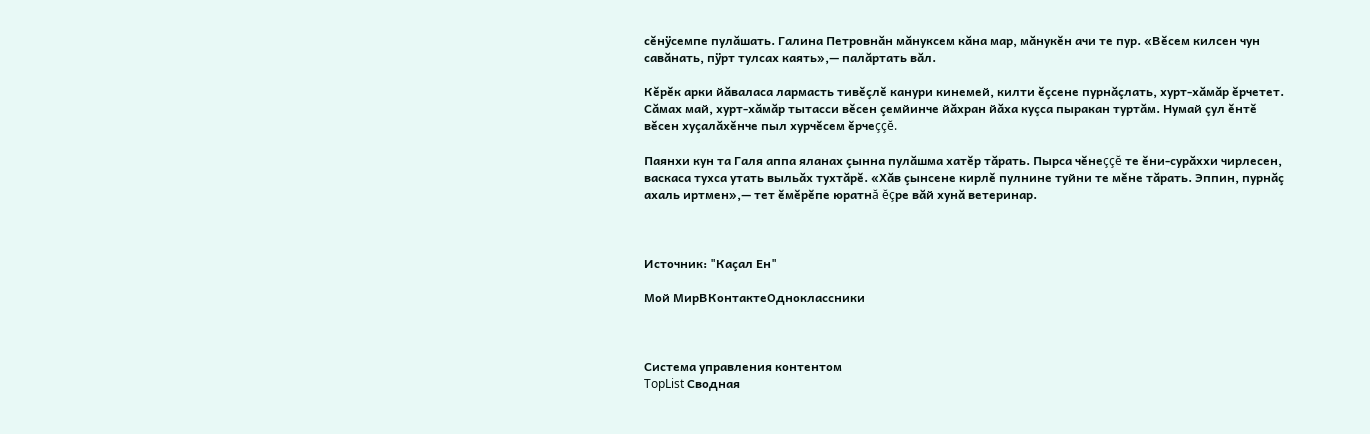сĕнÿсемпе пулăшать. Галина Петровнăн мăнуксем кăна мар, мăнукĕн ачи те пур. «Вĕсем килсен чун савăнать, пÿрт тулсах каять»,— палăртать вăл.

Кĕрĕк арки йăваласа лармасть тивĕçлĕ канури кинемей, килти ĕçсене пурнăçлать, хурт-хăмăр ĕрчетет. Сăмах май, хурт-хăмăр тытасси вĕсен çемйинче йăхран йăха куçса пыракан туртăм. Нумай çул ĕнтĕ вĕсен хуçалăхĕнче пыл хурчĕсем ĕрчеççĕ.

Паянхи кун та Галя аппа яланах çынна пулăшма хатĕр тăрать. Пырса чĕнеççĕ те ĕни-сурăххи чирлесен, васкаса тухса утать выльăх тухтăрĕ. «Хăв çынсене кирлĕ пулнине туйни те мĕне тăрать. Эппин, пурнăç ахаль иртмен»,— тет ĕмĕрĕпе юратнă ĕçре вăй хунă ветеринар.



Источник: "Каçал Ен"

Мой МирВКонтактеОдноклассники



Система управления контентом
TopList Сводная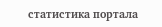статистика портала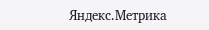Яндекс.Метрика